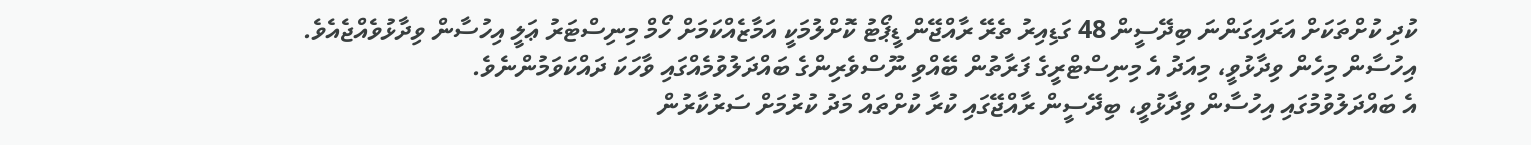ކުދި ކުށްތަކަށް އަރައިގަންނަ ބިދޭސީން 48 ގަޑިއިރު ތެރޭ ރާއްޖޭން ޑީޕޯޓު ކޮށްލުމަކީ އަމާޒެއްކަމަށް ހޯމް މިނިސްޓަރު ޢަލީ އިހުސާން ވިދާޅުވެއްޖެއެވެ.
އިހުސާން މިހެން ވިދާޅުވީ، މިއަދު އެ މިނިސްޓްރީގެ ފަރާތުން ބޭއްވި ނޫސްވެރިންގެ ބައްދަލުވުމެއްގައި ވާހަކަ ދައްކަވަމުންނެވެ.
އެ ބައްދަލުވުމުގައި އިހުސާން ވިދާޅުވީ، ބިދޭސީން ރާއްޖޭގައި ކުރާ ކުށްތައް މަދު ކުރުމަށް ސަރުކާރުން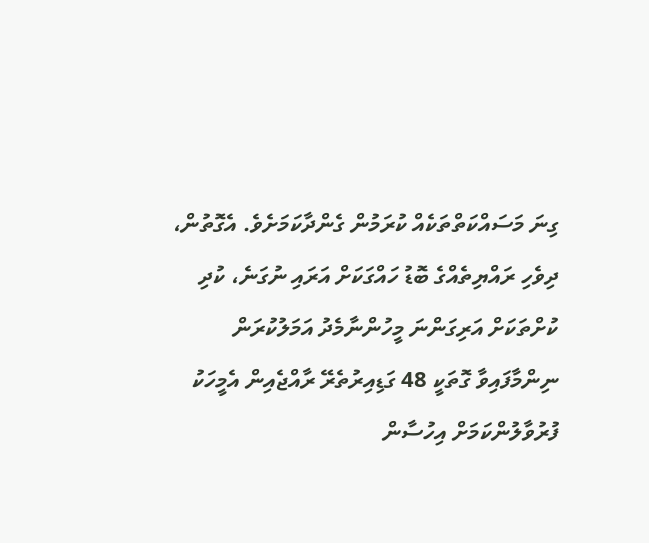ގިނަ މަސައްކަތްތަކެއް ކުރަމުން ގެންދާކަމަށެވެ. އެގޮތުން، ދިވެހި ރައްޔިތެއްގެ ބޮޑު ހައްގަކަށް އަރައި ނުގަނެ، ކުދި ކުށްތަކަށް އަރިގަންނަ މީހުންނާމެދު އަމަލުކުރަން ނިންމާފައިވާ ގޮތަކީ 48 ގަޑިއިރުތެރޭ ރާއްޖެއިން އެމީހަކު ފުރުވާލުންކަމަށް އިހުސާން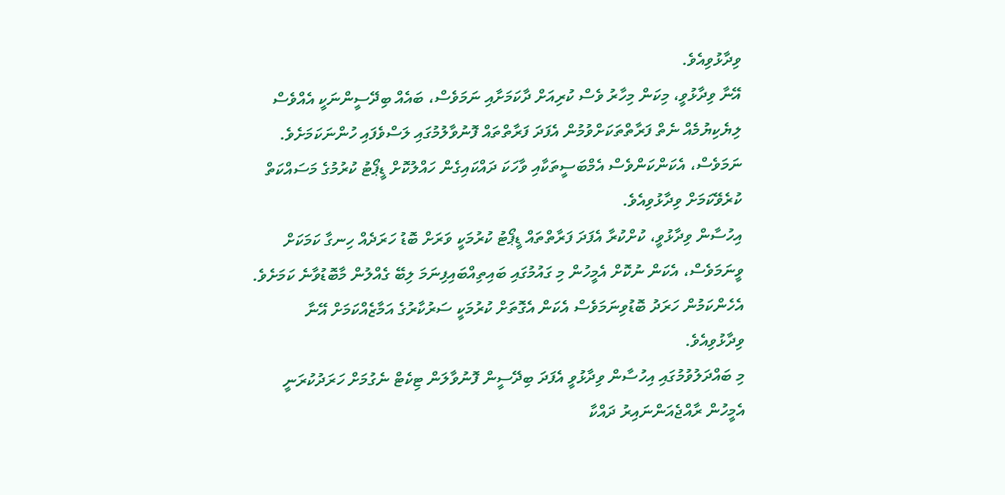ވިދާޅުވިއެވެ.
އޭނާ ވިދާޅުވީ، މިކަން މިހާރު ވެސް ކުރިއަށް ދާކަމަށާއި ނަމަވެސް، ބައެއް ބިދޭސީންނަކީ އެއްވެސް ލިޔެކިޔުމެއް ނެތް ފަރާތްތަކަށްވުމުން އެފަދަ ފަރާތްތައް ފޮނުވާލުމުގައި ލަސްވެފައި ހުންނަކަމަށެވެ. ނަމަވެސް، އެކަންކަންވެސް އެމްބަސީތަކާއި ވާހަކަ ދައްކައިގެން ހައްލުކޮށް ޑީޕޯޓު ކުރުމުގެ މަސައްކަތް ކުރެވޭކަމަށް ވިދާޅުވިއެވެ.
އިހުސާން ވިދާޅުވީ، ކުށްކުރާ އެފަދަ ފަރާތްތައް ޑީޕޯޓު ކުރުމަކީ ވަރަށް ބޮޑު ހަރަދެއް ހިނގާ ކަމަކަށް ވީނަމަވެސް، އެކަން ނުކޮށް އެމީހުން މި ގައުމުގައި ބައިތިއްބައިފިނަމަ ލިބޭ ގެއްލުން މާބޮޑުވާނެ ކަމަށެވެ. އެހެންކަމުން ހަރަދު ބޮޑުވިނަމަވެސް އެކަން އެގޮތަށް ކުރުމަކީ ސަރުކާރުގެ އަމާޒެއްކަމަށް އޭނާ ވިދާޅުވިއެވެ.
މި ބައްދަލުވުމުގައި އިހުސާން ވިދާޅުވީ އެފަދަ ބިދޭސީން ފޮނުވާލަން ޓިކެޓް ނެގުމަށް ހަރަދުކުރަނީ އެމީހުން ރާއްޖެއަންނައިރު ދައްކާ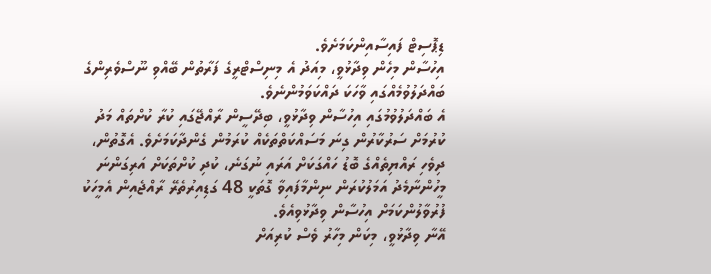ޑިޕޮސިޓް ފައިސާއިންކަމަށެވެ.
އިހުސާން މިހެން ވިދާޅުވީ، މިއަދު އެ މިނިސްޓްރީގެ ފަރާތުން ބޭއްވި ނޫސްވެރިންގެ ބައްދަލުވުމެއްގައި ވާހަކަ ދައްކަވަމުންނެވެ.
އެ ބައްދަލުވުމުގައި އިހުސާން ވިދާޅުވީ، ބިދޭސީން ރާއްޖޭގައި ކުރާ ކުށްތައް މަދު ކުރުމަށް ސަރުކާރުން ގިނަ މަސައްކަތްތަކެއް ކުރަމުން ގެންދާކަމަށެވެ. އެގޮތުން، ދިވެހި ރައްޔިތެއްގެ ބޮޑު ހައްގަކަށް އަރައި ނުގަނެ، ކުދި ކުށްތަކަށް އަރިގަންނަ މީހުންނާމެދު އަމަލުކުރަން ނިންމާފައިވާ ގޮތަކީ 48 ގަޑިއިރުތެރޭ ރާއްޖެއިން އެމީހަކު ފުރުވާލުންކަމަށް އިހުސާން ވިދާޅުވިއެވެ.
އޭނާ ވިދާޅުވީ، މިކަން މިހާރު ވެސް ކުރިއަށް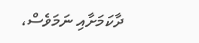ދާކަމަށާއި ނަމަވެސް،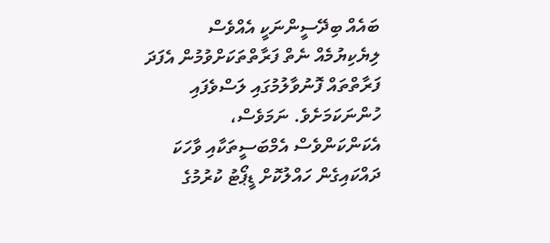ބައެއް ބިދޭސީންނަކީ އެއްވެސް ލިޔެކިޔުމެއް ނެތް ފަރާތްތަކަށްވުމުން އެފަދަ ފަރާތްތައް ފޮނުވާލުމުގައި ލަސްވެފައި ހުންނަކަމަށެވެ. ނަމަވެސް، އެކަންކަންވެސް އެމްބަސީތަކާއި ވާހަކަ ދައްކައިގެން ހައްލުކޮށް ޑީޕޯޓު ކުރުމުގެ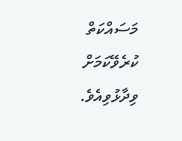މަސައްކަތް ކުރެވޭކަމަށް ވިދާޅުވިއެވެ.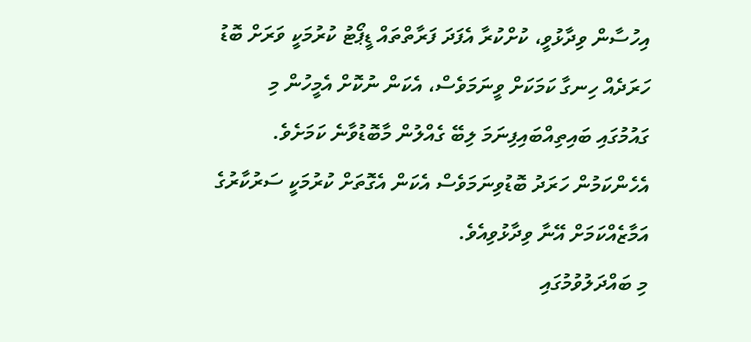އިހުސާން ވިދާޅުވީ، ކުށްކުރާ އެފަދަ ފަރާތްތައް ޑީޕޯޓު ކުރުމަކީ ވަރަށް ބޮޑު ހަރަދެއް ހިނގާ ކަމަކަށް ވީނަމަވެސް، އެކަން ނުކޮށް އެމީހުން މި ގައުމުގައި ބައިތިއްބައިފިނަމަ ލިބޭ ގެއްލުން މާބޮޑުވާނެ ކަމަށެވެ. އެހެންކަމުން ހަރަދު ބޮޑުވިނަމަވެސް އެކަން އެގޮތަށް ކުރުމަކީ ސަރުކާރުގެ އަމާޒެއްކަމަށް އޭނާ ވިދާޅުވިއެވެ.
މި ބައްދަލުވުމުގައި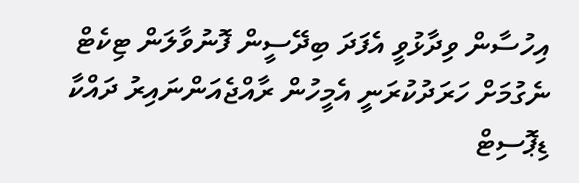އިހުސާން ވިދާޅުވީ އެފަދަ ބިދޭސީން ފޮނުވާލަން ޓިކެޓް ނެގުމަށް ހަރަދުކުރަނީ އެމީހުން ރާއްޖެއަންނައިރު ދައްކާ ޑިޕޮސިޓް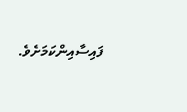ފައިސާއިންކަމަށެވެ.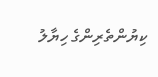ކިޔުންތެރިންގެ ހިޔާލު